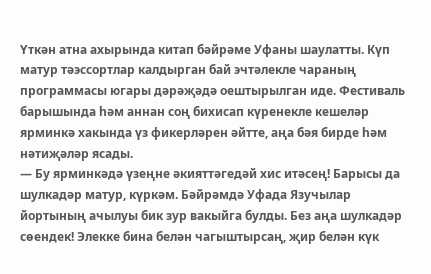Үткән атна ахырында китап бәйрәме Уфаны шаулатты. Күп матур тәэссортлар калдырган бай эчтәлекле чараның программасы югары дәрәҗәдә оештырылган иде. Фестиваль барышында һәм аннан соң бихисап күренекле кешеләр ярминкә хакында үз фикерләрен әйтте, аңа бәя бирде һәм нәтиҗәләр ясады.
— Бу ярминкәдә үзеңне әкияттәгедәй хис итәсең! Барысы да шулкадәр матур, күркәм. Бәйрәмдә Уфада Язучылар йортының ачылуы бик зур вакыйга булды. Без аңа шулкадәр сөендек! Элекке бина белән чагыштырсаң, җир белән күк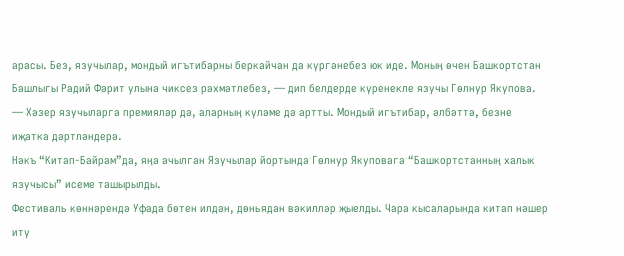арасы. Без, язучылар, мондый игътибарны беркайчан да күргәнебез юк иде. Моның өчен Башкортстан Башлыгы Радий Фәрит улына чиксез рәхмәтлебез, — дип белдерде күренекле язучы Гөлнур Якупова. — Хәзер язучыларга премияләр дә, аларның күләме дә артты. Мондый игътибар, әлбәттә, безне иҗатка дәртләндерә.
Нәкъ “Китап-Байрам”да, яңа ачылган Язучылар йортында Гөлнур Якуповага “Башкортстанның халык язучысы” исеме ташырылды.
Фестиваль көннәрендә Уфада бөтен илдән, дөньядан вәкилләр җыелды. Чара кысаларында китап нәшер итү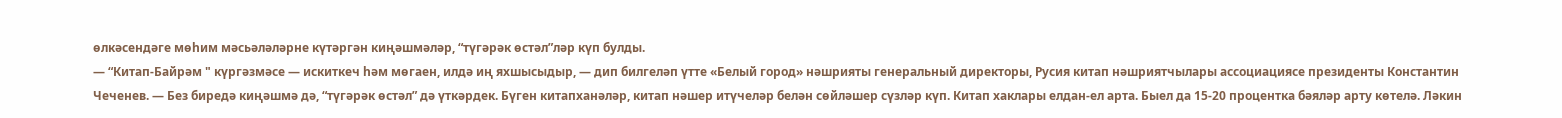өлкәсендәге мөһим мәсьәләләрне күтәргән киңәшмәләр, “түгәрәк өстәл”ләр күп булды.
— “Китап-Байрәм " күргәзмәсе — искиткеч һәм мөгаен, илдә иң яхшысыдыр, — дип билгеләп үтте «Белый город» нәшрияты генеральный директоры, Русия китап нәшриятчылары ассоциациясе президенты Константин Чеченев. — Без биредә киңәшмә дә, “түгәрәк өстәл” дә үткәрдек. Бүген китапханәләр, китап нәшер итүчеләр белән сөйләшер сүзләр күп. Китап хаклары елдан-ел арта. Быел да 15-20 процентка бәяләр арту көтелә. Ләкин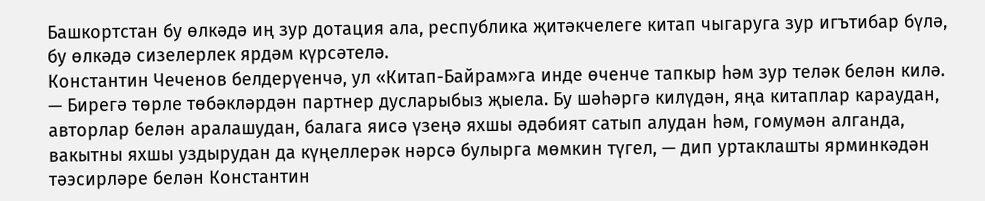Башкортстан бу өлкәдә иң зур дотация ала, республика җитәкчелеге китап чыгаруга зур игътибар бүлә, бу өлкәдә сизелерлек ярдәм күрсәтелә.
Константин Чеченов белдерүенчә, ул «Китап-Байрам»га инде өченче тапкыр һәм зур теләк белән килә.
— Бирегә төрле төбәкләрдән партнер дусларыбыз җыела. Бу шәһәргә килүдән, яңа китаплар караудан, авторлар белән аралашудан, балага яисә үзеңә яхшы әдәбият сатып алудан һәм, гомумән алганда, вакытны яхшы уздырудан да күңеллерәк нәрсә булырга мөмкин түгел, — дип уртаклашты ярминкәдән тәэсирләре белән Константин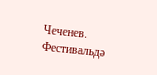Чеченев.
Фестивальдә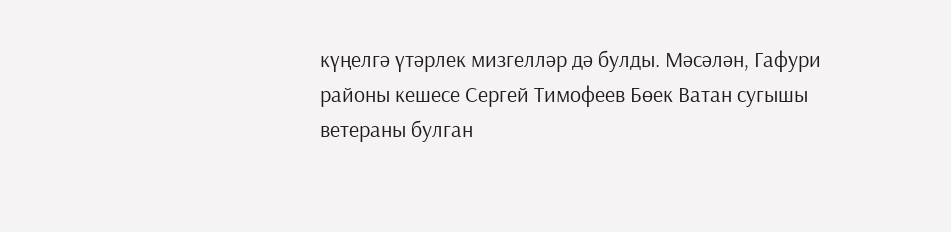күңелгә үтәрлек мизгелләр дә булды. Мәсәлән, Гафури районы кешесе Сергей Тимофеев Бөек Ватан сугышы ветераны булган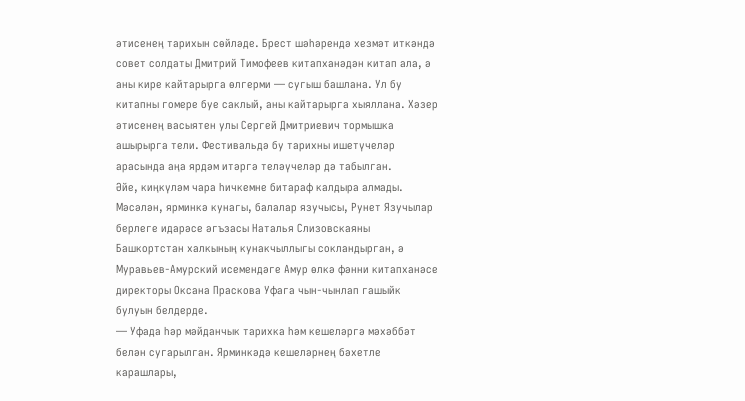әтисенең тарихын сөйләде. Брест шәһәрендә хезмәт иткәндә совет солдаты Дмитрий Тимофеев китапханәдән китап ала, ә аны кире кайтарырга өлгерми — сугыш башлана. Ул бу китапны гомере буе саклый, аны кайтарырга хыяллана. Хәзер әтисенең васыятен улы Сергей Дмитриевич тормышка ашырырга тели. Фестивальдә бу тарихны ишетүчеләр арасында аңа ярдәм итәргә теләүчеләр дә табылган.
Әйе, киңкүләм чара һичкемне битараф калдыра алмады. Мәсәлән, ярминкә кунагы, балалар язучысы, Рунет Язучылар берлеге идарәсе әгъзасы Наталья Слизовскаяны Башкортстан халкының кунакчыллыгы сокландырган, ә Муравьев-Амурский исемендәге Амур өлкә фәнни китапханәсе директоры Оксана Праскова Уфага чын-чынлап гашыйк булуын белдерде.
— Уфада һәр мәйданчык тарихка һәм кешеләргә мәхәббәт белән сугарылган. Ярминкәдә кешеләрнең бәхетле карашлары,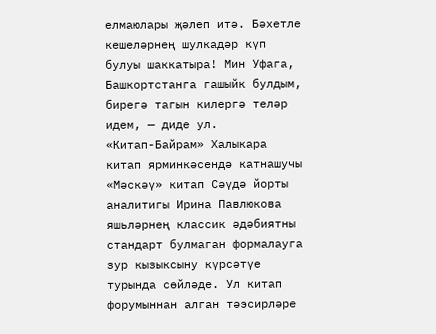елмаюлары җәлеп итә. Бәхетле кешеләрнең шулкадәр күп булуы шаккатыра! Мин Уфага, Башкортстанга гашыйк булдым, бирегә тагын килергә теләр идем, — диде ул.
«Китап-Байрам» Халыкара китап ярминкәсендә катнашучы «Мәскәү» китап Сәүдә йорты аналитигы Ирина Павлюкова яшьләрнең классик әдәбиятны стандарт булмаган формалауга зур кызыксыну күрсәтүе турында сөйләде. Ул китап форумыннан алган тәэсирләре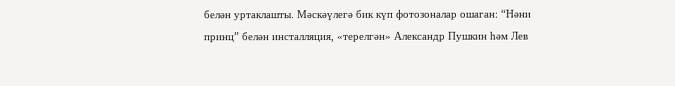белән уртаклашты. Мәскәүлегә бик күп фотозоналар ошаган: “Нәни принц” белән инсталляция, «терелгән» Александр Пушкин һәм Лев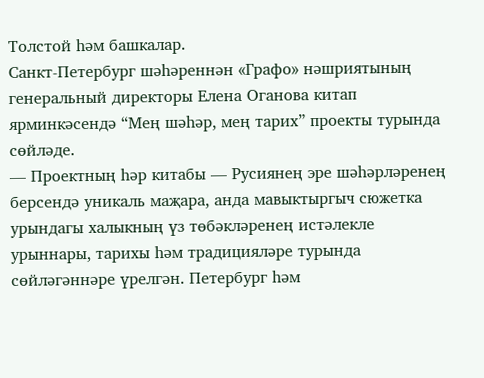Толстой һәм башкалар.
Санкт-Петербург шәһәреннән «Графо» нәшриятының генеральный директоры Елена Оганова китап ярминкәсендә “Мең шәһәр, мең тарих” проекты турында сөйләде.
— Проектның һәр китабы — Русиянең эре шәһәрләренең берсендә уникаль маҗара, анда мавыктыргыч сюжетка урындагы халыкның үз төбәкләренең истәлекле урыннары, тарихы һәм традицияләре турында сөйләгәннәре үрелгән. Петербург һәм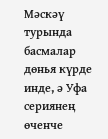Мәскәү турында басмалар дөнья күрде инде, ә Уфа сериянең өченче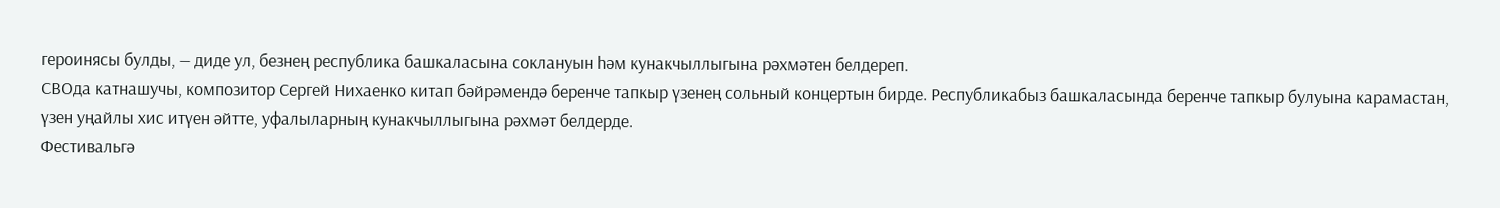героинясы булды, — диде ул, безнең республика башкаласына соклануын һәм кунакчыллыгына рәхмәтен белдереп.
СВОда катнашучы, композитор Сергей Нихаенко китап бәйрәмендә беренче тапкыр үзенең сольный концертын бирде. Республикабыз башкаласында беренче тапкыр булуына карамастан, үзен уңайлы хис итүен әйтте, уфалыларның кунакчыллыгына рәхмәт белдерде.
Фестивальгә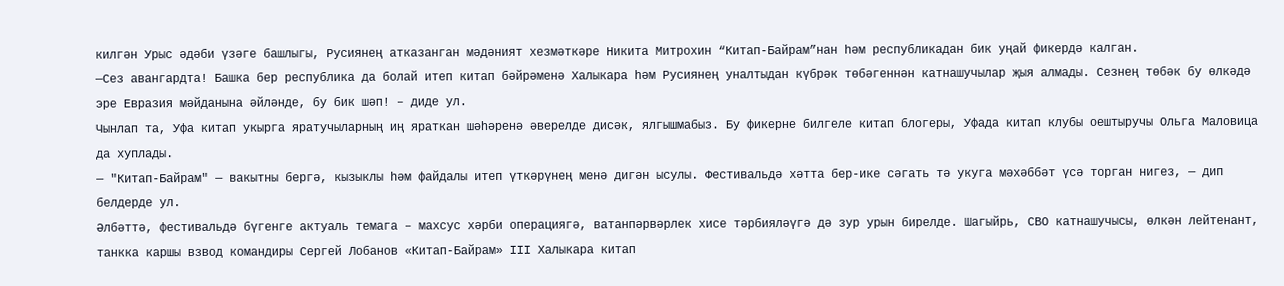килгән Урыс әдәби үзәге башлыгы, Русиянең атказанган мәдәният хезмәткәре Никита Митрохин “Китап-Байрам”нан һәм республикадан бик уңай фикердә калган.
—Сез авангардта! Башка бер республика да болай итеп китап бәйрәменә Халыкара һәм Русиянең уналтыдан күбрәк төбәгеннән катнашучылар җыя алмады. Сезнең төбәк бу өлкәдә эре Евразия мәйданына әйләнде, бу бик шәп! – диде ул.
Чынлап та, Уфа китап укырга яратучыларның иң яраткан шәһәренә әверелде дисәк, ялгышмабыз. Бу фикерне билгеле китап блогеры, Уфада китап клубы оештыручы Ольга Маловица да хуплады.
— "Китап-Байрам" — вакытны бергә, кызыклы һәм файдалы итеп үткәрүнең менә дигән ысулы. Фестивальдә хәтта бер-ике сәгать тә укуга мәхәббәт үсә торган нигез, — дип белдерде ул.
Әлбәттә, фестивальдә бүгенге актуаль темага – махсус хәрби операциягә, ватанпәрвәрлек хисе тәрбияләүгә дә зур урын бирелде. Шагыйрь, СВО катнашучысы, өлкән лейтенант, танкка каршы взвод командиры Сергей Лобанов «Китап-Байрам» III Халыкара китап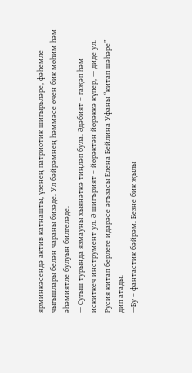ярминкәсендә актив катнашты, үзенең патриотик шигырьләре, фәһемле чыгышлары белән чараны бизәде. Ул бәйрәмнең һәммәсе өчен бик мөһим һәм әһәмиятле булуын билгеләде.
— Сугыш турында язмауны хыянәткә тиңләп була. Әдәбият – гаҗәп һәм искиткеч инструмент ул. Ә шигърият – йөрәктән йөрәккә күпер, — диде ул.
Русия китап берлеге идарәсе әгъзасы Елена Бейлина Уфаны “китап шәһәре” дип атады.
—Бу – фантастик бәйрәм. Безне бик җылы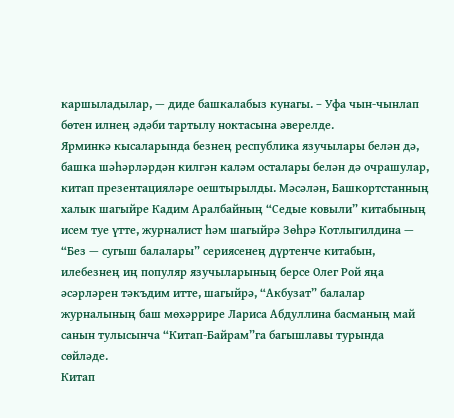каршыладылар, — диде башкалабыз кунагы. – Уфа чын-чынлап бөтен илнең әдәби тартылу ноктасына әверелде.
Ярминкә кысаларында безнең республика язучылары белән дә, башка шәһәрләрдән килгән каләм осталары белән дә очрашулар, китап презентацияләре оештырылды. Мәсәлән, Башкортстанның халык шагыйре Кадим Аралбайның “Седые ковыли” китабының исем туе үтте, журналист һәм шагыйрә Зөһрә Котлыгилдина — “Без — сугыш балалары” сериясенең дүртенче китабын, илебезнең иң популяр язучыларының берсе Олег Рой яңа әсәрләрен тәкъдим итте, шагыйрә, “Акбузат” балалар журналының баш мөхәррире Лариса Абдуллина басманың май санын тулысынча “Китап-Байрам”га багышлавы турында сөйләде.
Китап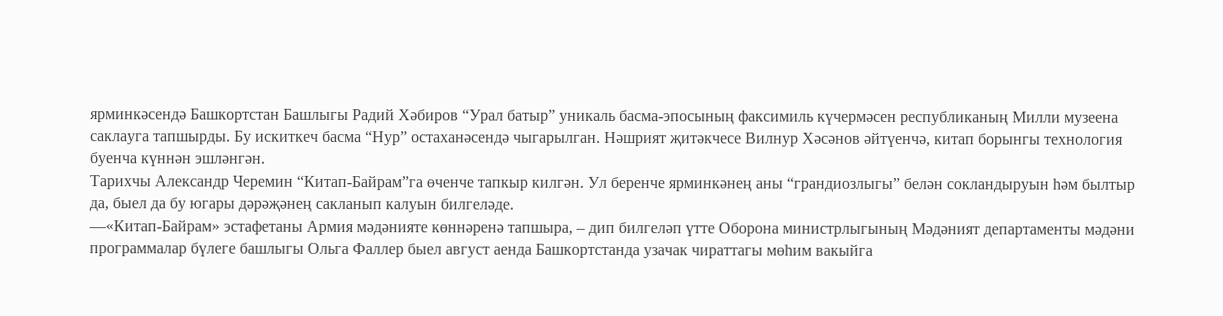ярминкәсендә Башкортстан Башлыгы Радий Хәбиров “Урал батыр” уникаль басма-эпосының факсимиль күчермәсен республиканың Милли музеена саклауга тапшырды. Бу искиткеч басма “Нур” остаханәсендә чыгарылган. Нәшрият җитәкчесе Вилнур Хәсәнов әйтүенчә, китап борынгы технология буенча күннән эшләнгән.
Тарихчы Александр Черемин “Китап-Байрам”га өченче тапкыр килгән. Ул беренче ярминкәнең аны “грандиозлыгы” белән сокландыруын һәм былтыр да, быел да бу югары дәрәҗәнең сакланып калуын билгеләде.
—«Китап-Байрам» эстафетаны Армия мәдәнияте көннәренә тапшыра, – дип билгеләп үтте Оборона министрлыгының Мәдәният департаменты мәдәни программалар бүлеге башлыгы Ольга Фаллер быел август аенда Башкортстанда узачак чираттагы мөһим вакыйга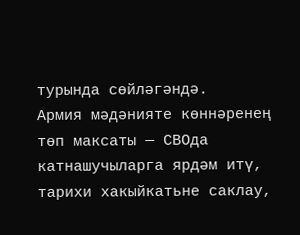турында сөйләгәндә.
Армия мәдәнияте көннәренең төп максаты — СВОда катнашучыларга ярдәм итү, тарихи хакыйкатьне саклау,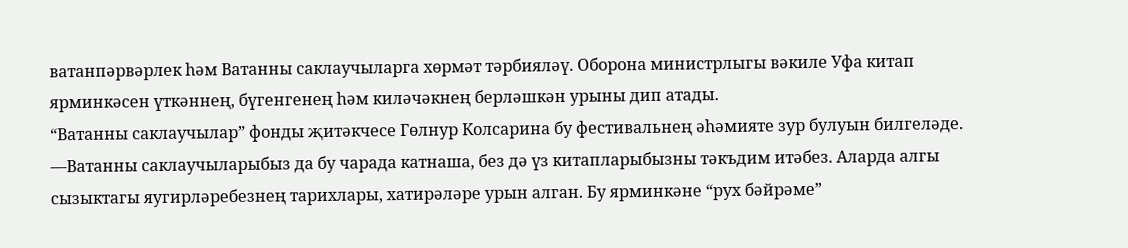ватанпәрвәрлек һәм Ватанны саклаучыларга хөрмәт тәрбияләү. Оборона министрлыгы вәкиле Уфа китап ярминкәсен үткәннең, бүгенгенең һәм киләчәкнең берләшкән урыны дип атады.
“Ватанны саклаучылар” фонды җитәкчесе Гөлнур Колсарина бу фестивальнең әһәмияте зур булуын билгеләде.
—Ватанны саклаучыларыбыз да бу чарада катнаша, без дә үз китапларыбызны тәкъдим итәбез. Аларда алгы сызыктагы яугирләребезнең тарихлары, хатирәләре урын алган. Бу ярминкәне “рух бәйрәме”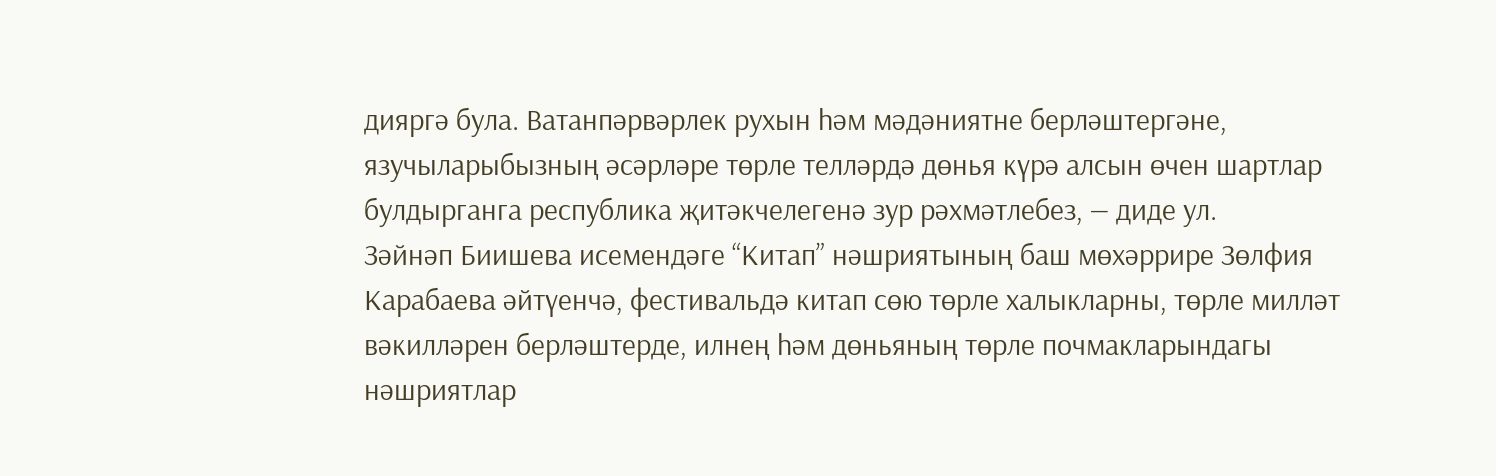дияргә була. Ватанпәрвәрлек рухын һәм мәдәниятне берләштергәне, язучыларыбызның әсәрләре төрле телләрдә дөнья күрә алсын өчен шартлар булдырганга республика җитәкчелегенә зур рәхмәтлебез, — диде ул.
Зәйнәп Биишева исемендәге “Китап” нәшриятының баш мөхәррире Зөлфия Карабаева әйтүенчә, фестивальдә китап сөю төрле халыкларны, төрле милләт вәкилләрен берләштерде, илнең һәм дөньяның төрле почмакларындагы нәшриятлар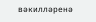вәкилләренә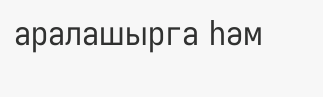аралашырга һәм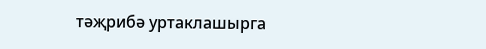тәҗрибә уртаклашырга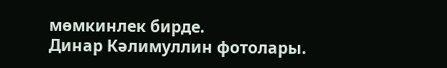мөмкинлек бирде.
Динар Кәлимуллин фотолары.